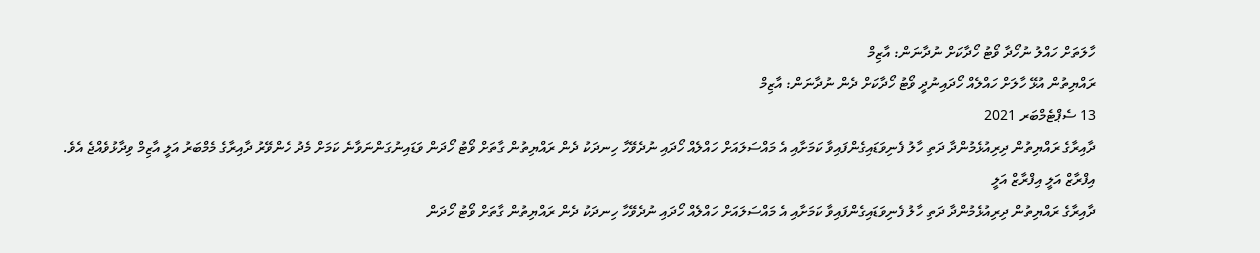ހާލަތަށް ހައްލު ނުހޯދާ ވޯޓު ހޯދާކަށް ނުދާނަން: އާޒިމް
ރައްޔިތުން އުޅޭ ހާލަށް ހައްލެއް ހޯދައިނުދީ ވޯޓު ހޯދާކަށް ދެން ނުދާނަން: އާޒިމް
13 ސެޕްޓެމްބަރ 2021
ދާއިރާގެ ރައްޔިތުން ދިރިއުޅެމުންދާ ދަތި ހާލު ފެނިވަޑައިގެންފައިވާ ކަމަށާއި އެ މައްސަލައަށް ހައްލެއް ހޯދައި ނުދެވޭހާ ހިނދަކު ދެން ރައްޔިތުން ގާތަށް ވޯޓު ހޯދަން ވަޑައިނުގަންނަވާނެ ކަމަށް މެދު ހެންވޭރު ދާއިރާގެ މެމްބަރު އަލީ އާޒިމް ވިދާޅުވެއްޖެ އެވެ.
އިފްރާޒް އަލީ އިފްރާޒް އަލީ
ދާއިރާގެ ރައްޔިތުން ދިރިއުޅެމުންދާ ދަތި ހާލު ފެނިވަޑައިގެންފައިވާ ކަމަށާއި އެ މައްސަލައަށް ހައްލެއް ހޯދައި ނުދެވޭހާ ހިނދަކު ދެން ރައްޔިތުން ގާތަށް ވޯޓު ހޯދަން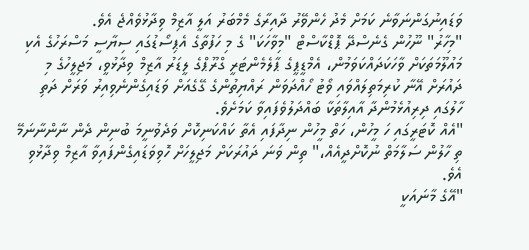ވަޑައިނުގަންނަވާނެ ކަމަށް މެދު ހެންވޭރު ދާއިރާގެ މެމްބަރު އަލީ އާޒިމް ވިދާޅުވެއްޖެ އެވެ.
"މިހާރު" ނޫހުން ގެނެސްދޭ ޕޮޑްކާސްޓް "މިވާހަކަ" ގެ މި ހަފުތާގެ އެޕިސޯޑުގައި ސިޔާސީ މަސްރަހުގެ އެކި މައުލޫމަތަކަށް ވާހަކަދައްކަވަމުން، އެމްޑީޕީގެ ޕާލެމެންޓަރީ ގްރޫޕްގެ ލީޑަރު އާޒިމް ވިދާޅުވީ، މަޖިލީހުގެ މި ދައުރަށް އޭނާ ކުރިމަތިލައްވައި ވޯޓު ހޯއްދަވަން ރައްޔިތުންގެ ގޭގެއަށް ވަޑައިގެންނެވިއިރު ވަރަށް ދަތި ހާލުގައި ދިރިއުޅެމުންދާ އާއިލާތަކާ ބައްދަލުވެފައިވާ ކަމަށެވެ.
"އެއް ކޮޓަރީގައި ހަ މީހުން، ހަތް މީހުން ނިދާފައި އެތާ ކައްކަނިކޮށް ވަދެވުނީމަ ބުނިން ދެން ނާންނާނަމޭ ތި ހާލުން ސަލާމަތް ނުކޮށްދީއެއް،" ތިން ވަނަ ދައުރަކަށް މަޖިލީހަށް ހޮވިވަޑައިގެންފައިވާ އާޒިމް ވިދާޅުވި އެވެ.
"އޭގެ މާނައަކީ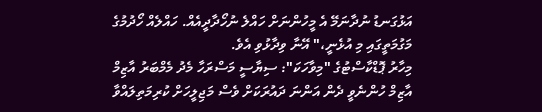އަޅުގަނޑު ނުދާނަމޭ އެ މީހުންނަށް ހައްލެ ނުހޯދާދީއެއް. ހައްލެއް ހޯދުމުގެ މަގުމަތީގައި މި އުޅެނީ،" އޭނާ ވިދާޅުވި އެވެ.
މިހާރު ޕޮޑްކާސްޓުގެ "މިވާހަކަ": ސިޔާސީ މަސްރަހާ މެދު މެމްބަރު އާޒިމް
އާޒިމް ހުންނެވީ ދެން އަންނަ ދައުރަކަށް ވެސް މަޖިލީހަށް ކުރިމަތިލައްވާ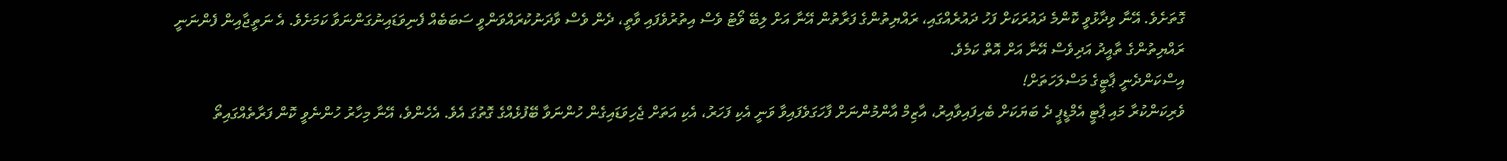ގޮތަށެވެ. އޭނާ ވިދާޅުވީ ކޮންމެ ދައުރަކަށް ފަހު ދައުރެއްގައި، ރައްޔިތުންގެ ފަރާތުން އޭނާ އަށް ލިބޭ ވޯޓު ވެސް އިތުރުވެފައި ވާތީ، ދެން ވެސް ވާދަނުކުރައްވަންވީ ސަބަބެއް ފެނިވަޑައިނުގަންނަވާ ކަމަށެވެ. އެ ނަތީޖާއިން ފެންނަނީ ރައްޔިތުންގެ ތާއީދު އަދިވެސް އޭނާ އަށް އޮތް ކަމެވެ.
އިސްކަންދެނީ ޕާޓީގެ މަސްލަހަތަށް!
ވެރިކަންކުރާ މައި ޕާޓީ އެމްޑީޕީ ދެ ބަޔަކަށް ބެހިފައިވާއިރު، އާޒިމް އާންމުންނަށް ފާހަގަވެފައިވާ ވަނީ އެކި ފަހަރު، އެކި އަތަށް ޖެހިވަޑައިގެން ހުންނަވާ ބޭފުޅެއްގެ ގޮތުގަ އެވެ. އެހެންވެ، އޭނާ މިހާރު ހުންނެވީ ކޮން ފަރާތެއްގައިތޯ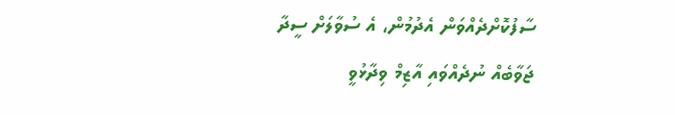ސާފުކޮށްދެއްވަން އެދުމުން، އެ ސުވާލަށް ސީދާ ޖަވާބެއް ނުދެއްވައި އާޒިމް ވިދާޅުވީ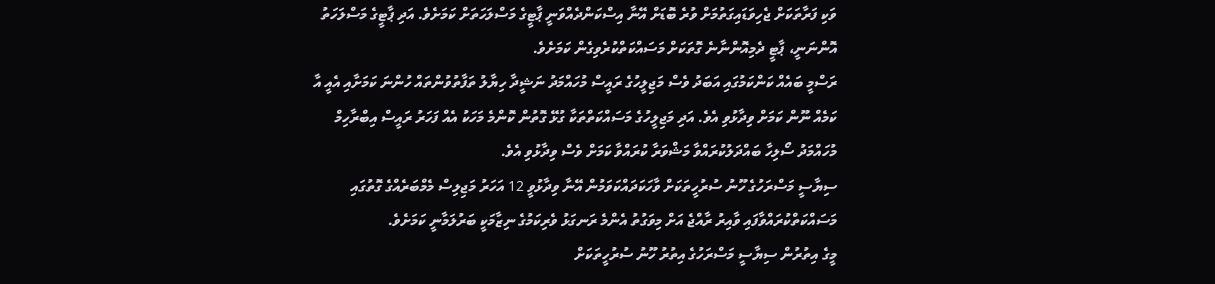ވަކި ފަރާތަކަށް ޖެހިވަޑައިގަތުމަށް ވުރެ ބޮޑަށް އޭނާ އިސްކަންދެއްވަނީ ޕާޓީގެ މަސްލަހަތަށް ކަމަށެވެ. އަދި ޕާޓީގެ މަސްލަހަތު އޮންނަނީ، ޕާޓީ ދެމިއޮންނާނެ ގޮތަކަށް މަސައްކަތްކުރެވިގެން ކަމަށެވެ.
ރަސްމީ ބައެއް ކަންކަމުގައި އަބަދު ވެސް މަޖިލީހުގެ ރައީސް މުހައްމަދު ނަޝީދާ ހިޔާލު ތަފާތުވުންތައް ހުންނަ ކަމަށާއި އެއީ އާ ކަމެއް ނޫން ކަމަށް ވިދާޅުވި އެވެ. އަދި މަޖިލީހުގެ މަސައްކަތްތަކާ ގުޅޭ ގޮތުން ކޮންމެ މަހަކު އެއް ފަހަރު ރައީސް އިބްރާހިމް މުހައްމަދު ސޯލިހާ ބައްދަލުކުރައްވާ މަޝްވަރާ ކުރައްވާ ކަމަށް ވެސް ވިދާޅުވި އެވެ.
ސިޔާސީ މަސްރަހުގެ ހޫނު ސުރުހީތަކަށް ވާހަކަދައްކަވަމުން އޭނާ ވިދާޅުވީ 12 އަހަރު މަޖިލިސް މެމްބަރެއްގެ ގޮތުގައި މަސައްކަތްކުރައްވާފައި ވާއިރު ރާއްޖެ އަށް މިވަގުތު އެންމެ ރަނގަޅު ވެރިކަމުގެ ނިޒާމަކީ ބަރުލަމާނީ ކަމަށެވެ.
މީގެ އިތުރުން ސިޔާސީ މަސްރަހުގެ އިތުރު ހޫނު ސުރުހީތަކަށް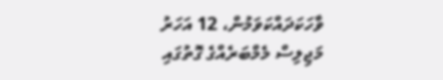ވާހަކަދައްކަވަމުން، 12 އަހަރު މަޖިލިސް މެމްބަރެއްގެ ގޮތުގައި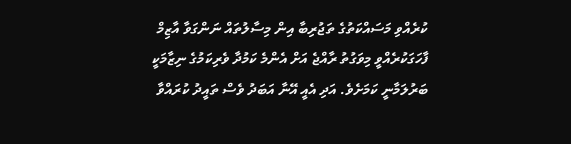ކުރެއްވި މަސައްކަތުގެ ތަޖުރިބާ އިން މިސާލުތައް ނަންގަވާ އާޒިމް ފާހަގަކުރެއްވީ މިވަގުތު ރާއްޖެ އަށް އެންމެ ކަމުދާ ވެރިކަމުގެ ނިޒާމަކީ ބަރުލަމާނީ ކަމަށެވެ. އަދި އެއީ އޭނާ އަބަދު ވެސް ތައީދު ކުރައްވާ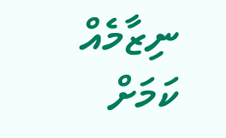ނިޒާމެއް ކަމަށް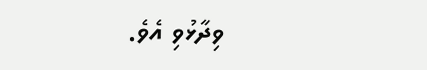ވިދާޅުވި އެވެ.